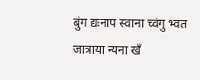बुंग द्यःनाप स्वाना च्वंगु भ्वत जात्राया न्यना खँ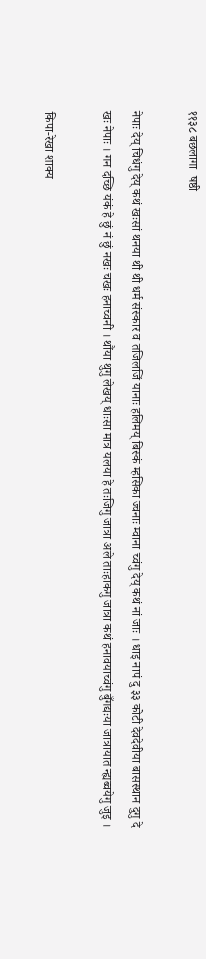११३८ बछलागा  षष्ठी

नेपाः देय् चिधंगु देय् कथं खःसां थनया थी थी धर्म संस्कार व तजिलजिं यानाः हलिमय् बिस्कं म्हसिका ज्वनाः म्वाना च्वंगु देय् कथं नां जाः । धाइ नापं दु ३३ कोटी देवदेवीया बासस्थान दुगु दे खः नेपाः । गन दच्छि यंकं हे छुं नं छुं नखः चखः हनाच्वनी । थौंया थुगु लेखय् धाःसा मात्र यलया हे तःजिगु जात्रा अले ताःहाकगु जात्रा कथं हनावयाच्वंगु बुँगद्यःया जात्रायात न्ह्यब्वयेगु जुइ ।

किपा-रेखा शाक्य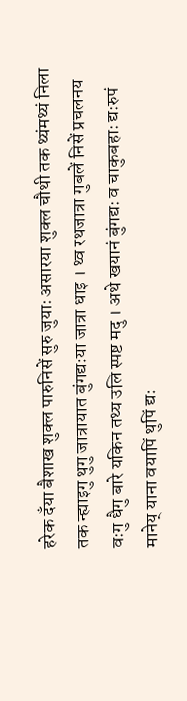हरेक दँया बैशाख शुक्ल पारुनिसें सुरु जुयाः असारया शुक्ल चौथी तक थ्यंमथ्यं निला तक न्ह्याइगु थुगु जात्रायात बुंगद्यःया जात्रा धाइ । थ्व रथजात्रा गुबलें निसें प्रचलनय वःगु धैगु बारे यकिन तथ्य उलि स्पष्ट मदु । अथे खयानं बुंगद्यः व चाकुबहाः द्यःरुपं मानेय् याना वयापिं थुपिं द्यः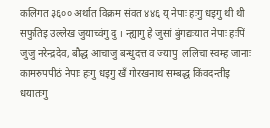कलिगत ३६०० अर्थात विक्रम संवत ४४६ य् नेपाः हःगु धइगु थी थी सफुतिइ उल्लेख जुयाच्वंगु दु । न्ह्यागु हे जुसां बुंगद्यःयात नेपाः हःपिं जुजु नरेन्द्रदेव, बौद्ध आचाजु बन्धुदत्त व ज्यापु  ललिचा स्वम्ह जानाः कामरुपपीठं नेपाः हःगु धइगु खँ गोरखनाथ सम्बद्ध किंवदन्तीइ धयातःगु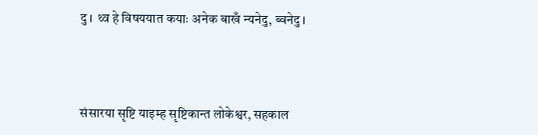दु । थ्व हे विषययात कयाः अनेक बाखँ न्यनेदु, ब्वनेदु ।



संसारया सृष्टि याइम्ह सृष्टिकान्त लोकेश्वर, सहकाल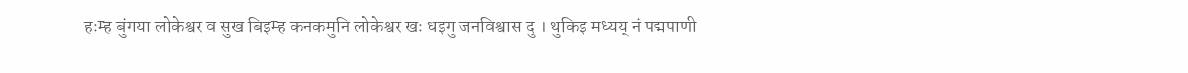हःम्ह बुंगया लोकेश्वर व सुख बिइम्ह कनकमुनि लोकेश्वर खः धइगु जनविश्वास दु । थुकिइ मध्यय् नं पद्मपाणी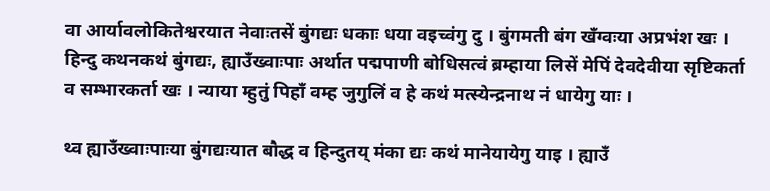वा आर्यावलोकितेश्वरयात नेवाःतसें बुंगद्यः धकाः धया वइच्वंगु दु । बुंगमती बंग खँग्वःया अप्रभंश खः । हिन्दु कथनकथं बुंगद्यः, ह्याउँख्वाःपाः अर्थात पद्मपाणी बोधिसत्वं ब्रम्हाया लिसें मेपिं देवदेवीया सृष्टिकर्ता व सम्भारकर्ता खः । न्याया म्हुतुं पिहाँ वम्ह जुगुलिं व हे कथं मत्स्येन्द्रनाथ नं धायेगु याः ।

थ्व ह्याउँख्वाःपाःया बुंगद्यःयात बौद्ध व हिन्दुतय् मंका द्यः कथं मानेयायेगु याइ । ह्याउँ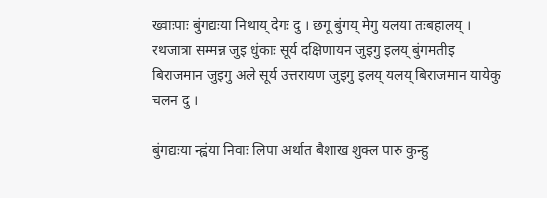ख्वाःपाः बुंगद्यःया निथाय् देगः दु । छगू बुंगय् मेगु यलया तःबहालय् । रथजात्रा सम्मन्न जुइ धुंकाः सूर्य दक्षिणायन जुइगु इलय् बुंगमतीइ बिराजमान जुइगु अले सूर्य उत्तरायण जुइगु इलय् यलय् बिराजमान यायेकु चलन दु ।

बुंगद्यःया न्ह्वंया निवाः लिपा अर्थात बैशाख शुक्ल पारु कुन्हु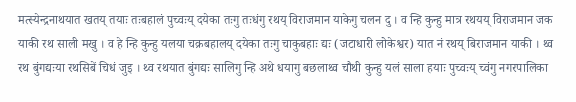मत्स्येन्द्रनाथयात खतय् तयाः तःबहालं पुच्वःय् दयेका तःगु तःधंगु रथय् विराजमान याकेगु चलन दु । व न्हि कुन्हु मात्र रथयय् विराजमान जक याकी रथ साली मखु । व हे न्हि कुन्हु यलया चक्रबहालय् दयेका तःगु चाकुबहाः द्यः (जटाधारी लोकेश्वर) यात नं रथय् बिराजमान याकी । थ्व रथ बुंगद्यःया रथसिबें चिधं जुइ । थ्व रथयात बुंगद्यः सालिगु न्हि अथे धयागु बछलाथ्व चौथी कुन्हु यलं साला हयाः पुच्वःय् च्वंगु नगरपालिका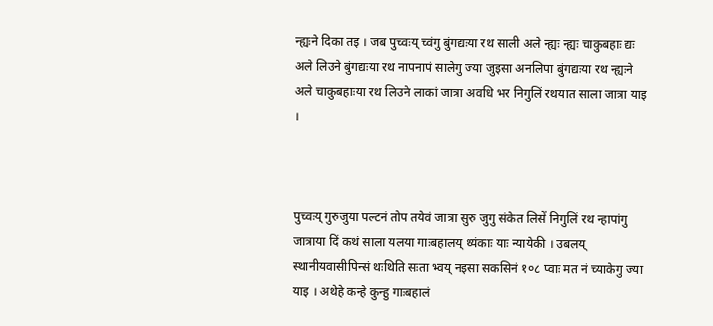न्ह्यःने दिका तइ । जब पुच्वःय् च्वंगु बुंगद्यःया रथ साली अले न्ह्यः न्ह्यः चाकुबहाः द्यः अले लिउने बुंगद्यःया रथ नापनापं सालेगु ज्या जुइसा अनलिपा बुंगद्यःया रथ न्ह्यःने अले चाकुबहाःया रथ लिउने लाकां जात्रा अवधि भर निगुलिं रथयात साला जात्रा याइ ।



पुच्वःय् गुरुजुया पल्टनं तोप तयेवं जात्रा सुरु जुगु संकेत लिसें निगुलिं रथ न्हापांगु जात्राया दिं कथं साला यलया गाःबहालय् थ्यंकाः याः न्यायेकी । उबलय् स्थानीयवासीपिन्सं थःथिति सःता भ्वय् नइसा सकसिनं १०८ प्वाः मत नं च्याकेगु ज्या याइ । अथेहे कन्हे कुन्हु गाःबहालं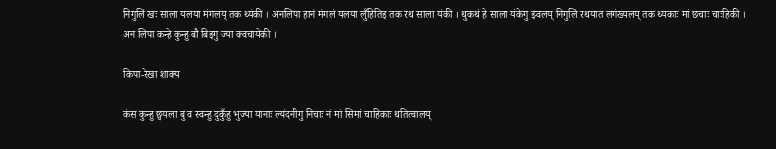निगुलिं खः साला यलया मंगलय् तक थ्यंकी । अनलिपा हानं मंगलं यलया लुँहितिइ तक रथ साला यंकी । थुकथं हे साला यंकेगु झ्वलय् निगुलिं रथयात लगंख्यलय् तक थ्यकाः मां छचाः चाःहिकी । अन लिपा कन्हे कुन्हु बौ बिइगु ज्या क्वचायेकी ।

किपा-रेखा शाक्य

कंस कुन्हु छ्वयला बु व स्वन्हु दुकुँहु भुज्या यानाः ल्यंदनीगु निचाः नं मां सिमां चाहिकाः थतित्वालय्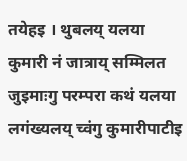तयेहइ । थुबलय् यलया कुमारी नं जात्राय् सम्मिलत जुइमाःगु परम्परा कथं यलया लगंख्यलय् च्वंगु कुमारीपाटीइ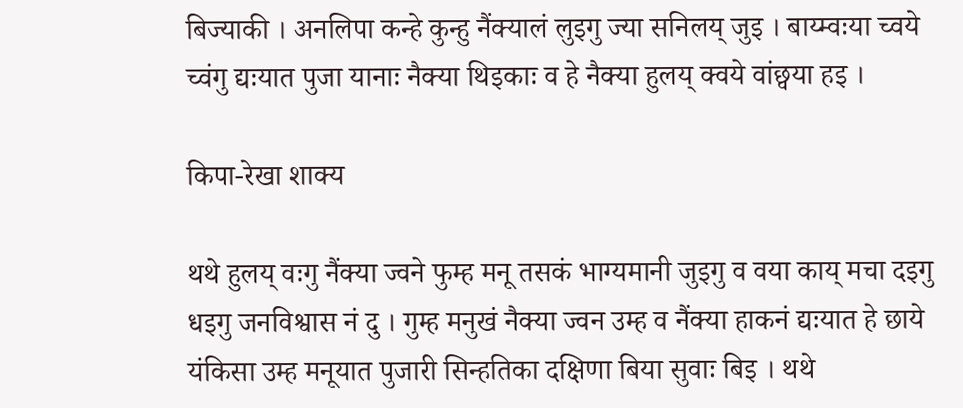बिज्याकी । अनलिपा कन्हे कुन्हु नैंक्यालं लुइगु ज्या सनिलय् जुइ । बाय्म्वःया च्वये च्वंगु द्यःयात पुजा यानाः नैक्या थिइकाः व हे नैक्या हुलय् क्वये वांछ्वया हइ ।

किपा-रेखा शाक्य

थथे हुलय् वःगु नैंक्या ज्वने फुम्ह मनू तसकं भाग्यमानी जुइगु व वया काय् मचा दइगु धइगु जनविश्वास नं दु । गुम्ह मनुखं नैक्या ज्वन उम्ह व नैंक्या हाकनं द्यःयात हे छाये यंकिसा उम्ह मनूयात पुजारी सिन्हतिका दक्षिणा बिया सुवाः बिइ । थथे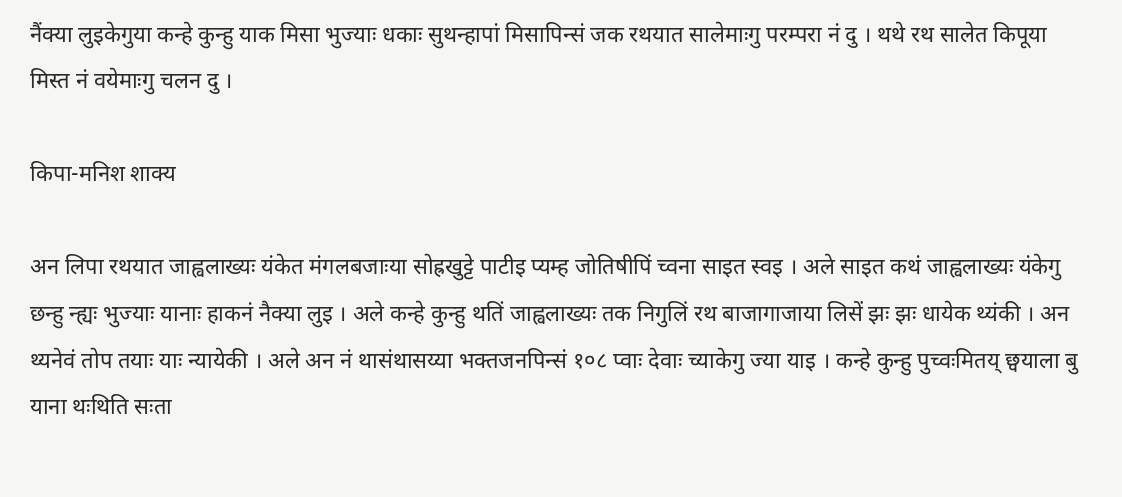नैंक्या लुइकेगुया कन्हे कुन्हु याक मिसा भुज्याः धकाः सुथन्हापां मिसापिन्सं जक रथयात सालेमाःगु परम्परा नं दु । थथे रथ सालेत किपूया मिस्त नं वयेमाःगु चलन दु ।

किपा-मनिश शाक्य

अन लिपा रथयात जाह्वलाख्यः यंकेत मंगलबजाःया सोह्रखुट्टे पाटीइ प्यम्ह जोतिषीपिं च्वना साइत स्वइ । अले साइत कथं जाह्वलाख्यः यंकेगु छन्हु न्ह्यः भुज्याः यानाः हाकनं नैक्या लुइ । अले कन्हे कुन्हु थतिं जाह्वलाख्यः तक निगुलिं रथ बाजागाजाया लिसें झः झः धायेक थ्यंकी । अन थ्यनेवं तोप तयाः याः न्यायेकी । अले अन नं थासंथासय्या भक्तजनपिन्सं १०८ प्वाः देवाः च्याकेगु ज्या याइ । कन्हे कुन्हु पुच्वःमितय् छ्वयाला बु याना थःथिति सःता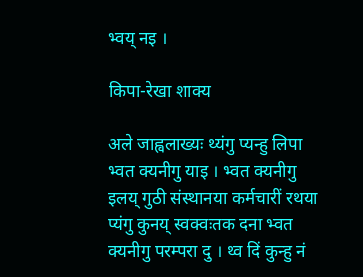भ्वय् नइ ।

किपा-रेखा शाक्य

अले जाह्वलाख्यः थ्यंगु प्यन्हु लिपा भ्वत क्यनीगु याइ । भ्वत क्यनीगु इलय् गुठी संस्थानया कर्मचारीं रथया प्यंगु कुनय् स्वक्वःतक दना भ्वत क्यनीगु परम्परा दु । थ्व दिं कुन्हु नं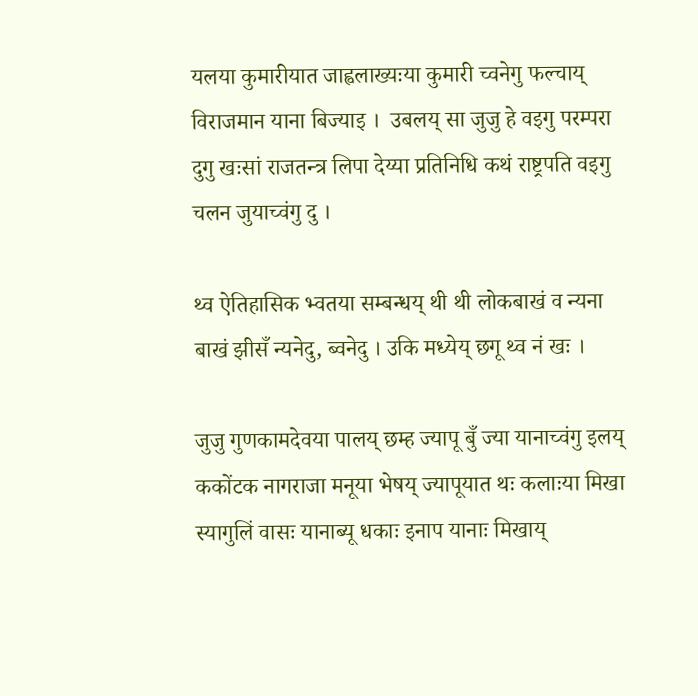यलया कुमारीयात जाह्वलाख्यःया कुमारी च्वनेगु फल्चाय् विराजमान याना बिज्याइ ।  उबलय् सा जुजु हे वइगु परम्परा दुगु खःसां राजतन्त्र लिपा देय्या प्रतिनिधि कथं राष्ट्रपति वइगु चलन जुयाच्वंगु दु ।

थ्व ऐतिहासिक भ्वतया सम्बन्धय् थी थी लोकबाखं व न्यना बाखं झीसँ न्यनेदु, ब्वनेदु । उकि मध्येय् छगू थ्व नं खः ।

जुजु गुणकामदेवया पालय् छम्ह ज्यापू बुँ ज्या यानाच्वंगु इलय् ककोंटक नागराजा मनूया भेषय् ज्यापूयात थः कलाःया मिखा स्यागुलिं वासः यानाब्यू धकाः इनाप यानाः मिखाय्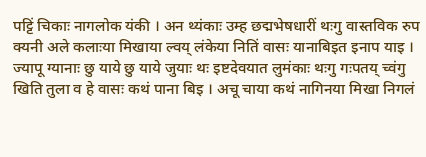पट्टिं चिकाः नागलोक यंकी । अन थ्यंकाः उम्ह छद्मभेषधारीं थःगु वास्तविक रुप क्यनी अले कलाःया मिखाया ल्वय् लंकेया नितिं वासः यानाबिइत इनाप याइ । ज्यापू ग्यानाः छु याये छु याये जुयाः थः इष्टदेवयात लुमंकाः थःगु गःपतय् च्वंगु खिति तुला व हे वासः कथं पाना बिइ । अचू चाया कथं नागिनया मिखा निगलं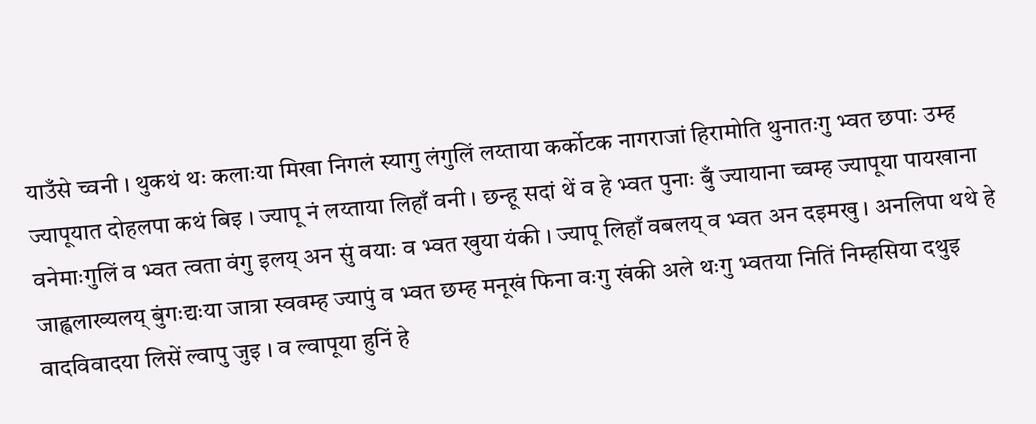याउँसे च्वनी । थुकथं थः कलाःया मिखा निगलं स्यागु लंगुलिं लय्ताया कर्कोटक नागराजां हिरामोति थुनातःगु भ्वत छपाः उम्ह ज्यापूयात दोहलपा कथं बिइ । ज्यापू नं लय्ताया लिहाँ वनी । छन्हू सदां थें व हे भ्वत पुनाः बुँ ज्यायाना च्वम्ह ज्यापूया पायखाना वनेमाःगुलिं व भ्वत त्वता वंगु इलय् अन सुं वयाः व भ्वत खुया यंकी । ज्यापू लिहाँ वबलय् व भ्वत अन दइमखु । अनलिपा थथे हे जाह्वलाख्यलय् बुंगःद्यःया जात्रा स्ववम्ह ज्यापुं व भ्वत छम्ह मनूखं फिना वःगु खंकी अले थःगु भ्वतया नितिं निम्हसिया दथुइ वादविवादया लिसें ल्वापु जुइ । व ल्वापूया हुनिं हे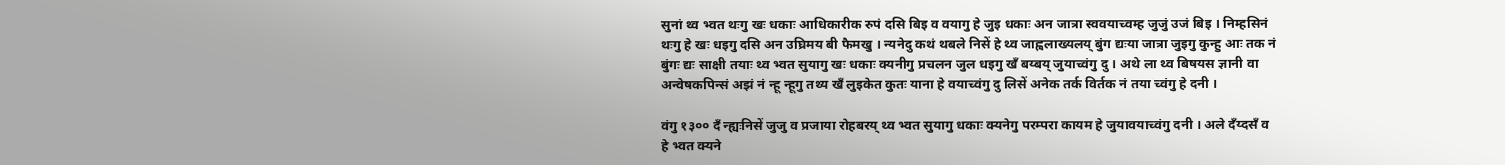सुनां थ्व भ्वत थःगु खः धकाः आधिकारीक रुपं दसि बिइ व वयागु हे जुइ धकाः अन जात्रा स्ववयाच्वम्ह जुजुं उजं बिइ । निम्हसिनं थःगु हे खः धइगु दसि अन उघ्रिमय बी फैमखु । न्यनेदु कथं थबले निसें हे थ्व जाह्वलाख्यलय् बुंग द्यःया जात्रा जुइगु कुन्हु आः तक नं बुंगः द्यः साक्षी तयाः थ्व भ्वत सुयागु खः धकाः क्यनीगु प्रचलन जुल धइगु खँ बय्बय् जुयाच्वंगु दु । अथे ला थ्व बिषयस ज्ञानी वा अन्वेषकपिन्सं अझं नं न्हू न्हूगु तथ्य खँ लुइकेत कुतः याना हे वयाच्वंगु दु लिसें अनेक तर्क विर्तक नं तया च्वंगु हे दनी ।

वंगु १३०० दँ न्ह्यःनिसें जुजु व प्रजाया रोहबरय् थ्व भ्वत सुयागु धकाः क्यनेगु परम्परा कायम हे जुयावयाच्वंगु दनी । अले दँय्दसँ व हे भ्वत क्यने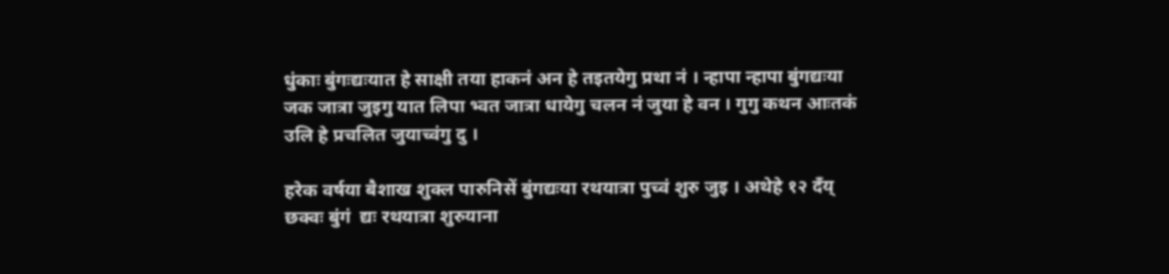धुंकाः बुंगःद्यःयात हे साक्षी तया हाकनं अन हे तइतयेगु प्रथा नं । न्हापा न्हापा बुंगद्यःया जक जात्रा जुइगु यात लिपा भ्वत जात्रा धायेगु चलन नं जुया हे वन । गुगु कथन आःतकं उलि हे प्रचलित जुयाच्वंगु दु ।

हरेक वर्षया बैशाख शुक्ल पारुनिसें बुंगद्यःया रथयात्रा पुच्वं शुरु जुइ । अथेहे १२ दँय् छक्वः बुंगं  द्यः रथयात्रा शुरुयाना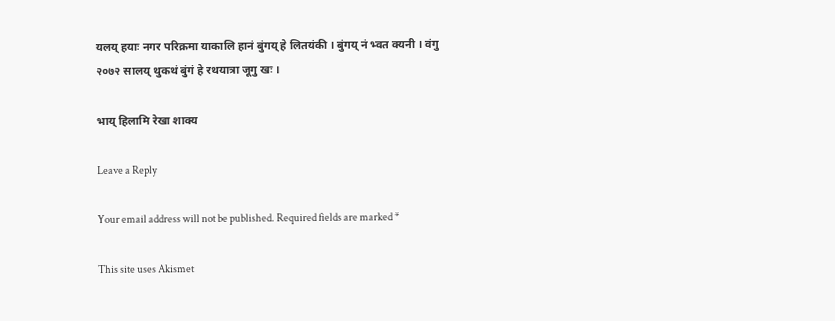यलय् हयाः नगर परिक्रमा याकालि हानं बुंगय् हे लितयंकी । बुंगय् नं भ्वत क्यनी । वंगु २०७२ सालय् थुकथं बुंगं हे रथयात्रा जूगु खः ।

भाय् हिलामि रेखा शाक्य

Leave a Reply

Your email address will not be published. Required fields are marked *

This site uses Akismet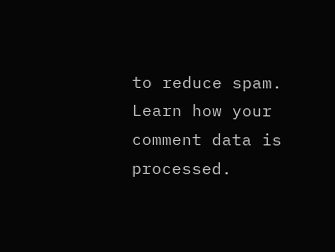to reduce spam. Learn how your comment data is processed.